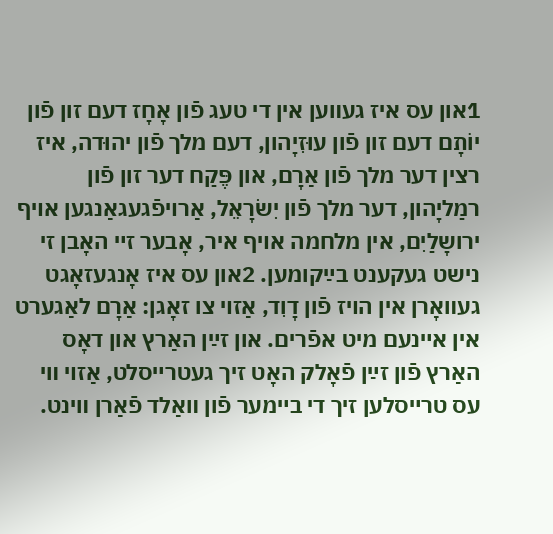1און עס איז געװען אין די טעג פֿון אָחָז דעם זון פֿון יוֹתָם דעם זון פֿון עוּזִיָהון, דעם מלך פֿון יהוּדה, איז רצין דער מלך פֿון אַרָם, און פֶּקַח דער זון פֿון רמַליָהון, דער מלך פֿון יִשׂרָאֵל, אַרױפֿגעגאַנגען אױף ירושָלַיִם, אין מלחמה אױף איר, אָבער זײ האָבן זי נישט געקענט בײַקומען. 2און עס איז אָנגעזאָגט געװאָרן אין הױז פֿון דָוִד, אַזױ צו זאָגן: אַרָם לאַגערט אין אײנעם מיט אפֿרים. און זײַן האַרץ און דאָס האַרץ פֿון זײַן פֿאָלק האָט זיך געטרײסלט, אַזױ װי עס טרײסלען זיך די בײמער פֿון װאַלד פֿאַרן װינט.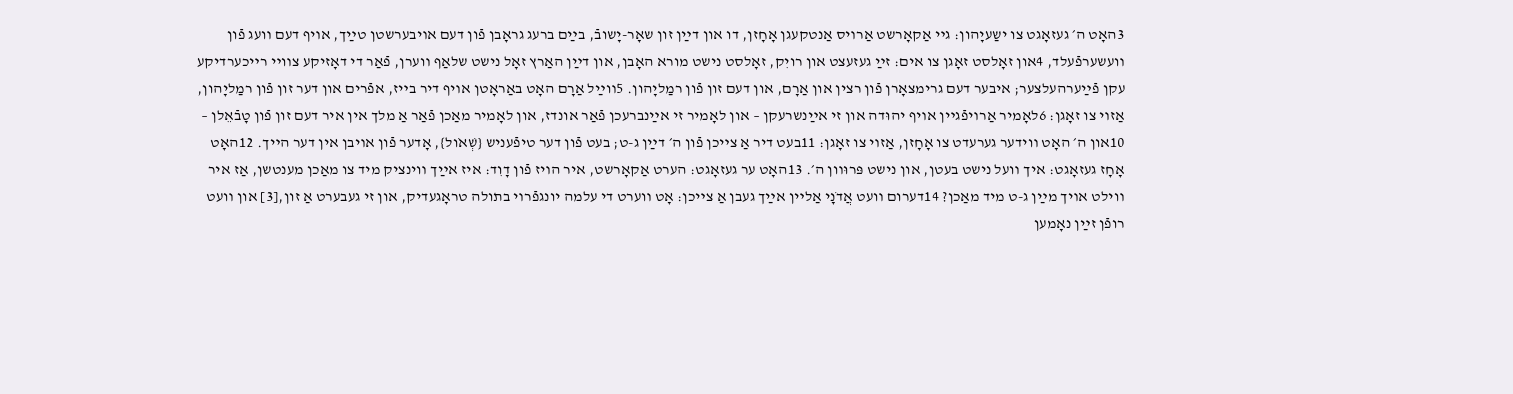3האָט ה׳ געזאָגט צו ישַעיָהון: גײ אַקאָרשט אַרױס אַנטקעגן אָחָזן, דו און דײַן זון שאָר-יָשובֿ, בײַם ברעג גראָבן פֿון דעם אױבערשטן טײַך, אױף דעם װעג פֿון װעשערפֿעלד, 4און זאָלסט זאָגן צו אים: זײַ געזעצט און רויִק, זאָלסט נישט מורא האָבן, און דײַן האַרץ זאָל נישט שלאַף װערן, פֿאַר די דאָזיקע צװײ רײכערדיקע עקן פֿײַערהעלצער; איבער דעם גרימצאָרן פֿון רצין און אַרָם, און דעם זון פֿון רמַליָהון. 5װײַל אַרָם האָט באַראָטן אױף דיר בײז, אפֿרים און דער זון פֿון רמַליָהון, אַזױ צו זאָגן: 6לאָמיר אַרױפֿגײן אױף יהוּדה און זי אײַנשרעקן – און לאָמיר זי אײַנברעכן פֿאַר אונדז, און לאָמיר מאַכן פֿאַר אַ מלך אין איר דעם זון פֿון טָבֿאֵלן –
10און ה׳ האָט װידער גערעדט צו אָחָזן, אַזױ צו זאָגן: 11בעט דיר אַ צײכן פֿון ה׳ דײַן ג-ט; בעט פֿון דער טיפֿעניש {שְׁאֹול}, אָדער פֿון אױבן אין דער הײך. 12האָט אָחָז געזאָגט: איך װעל נישט בעטן, און נישט פּרוּװן ה׳. 13האָט ער געזאָגט: הערט אַקאָרשט, איר הױז פֿון דָוִד: איז אײַך װינציק מיד צו מאַכן מענטשן, אַז איר װילט אױך מײַן ג-ט מיד מאַכן? 14דערום װעט אֲדֹנָי אַלײן אײַך געבן אַ צײכן: אָט װערט די עלמה יונגפֿרױ בתולה טראָגעדיק, און זי געבערט אַ זון,[3] און װעט רופֿן זײַן נאָמען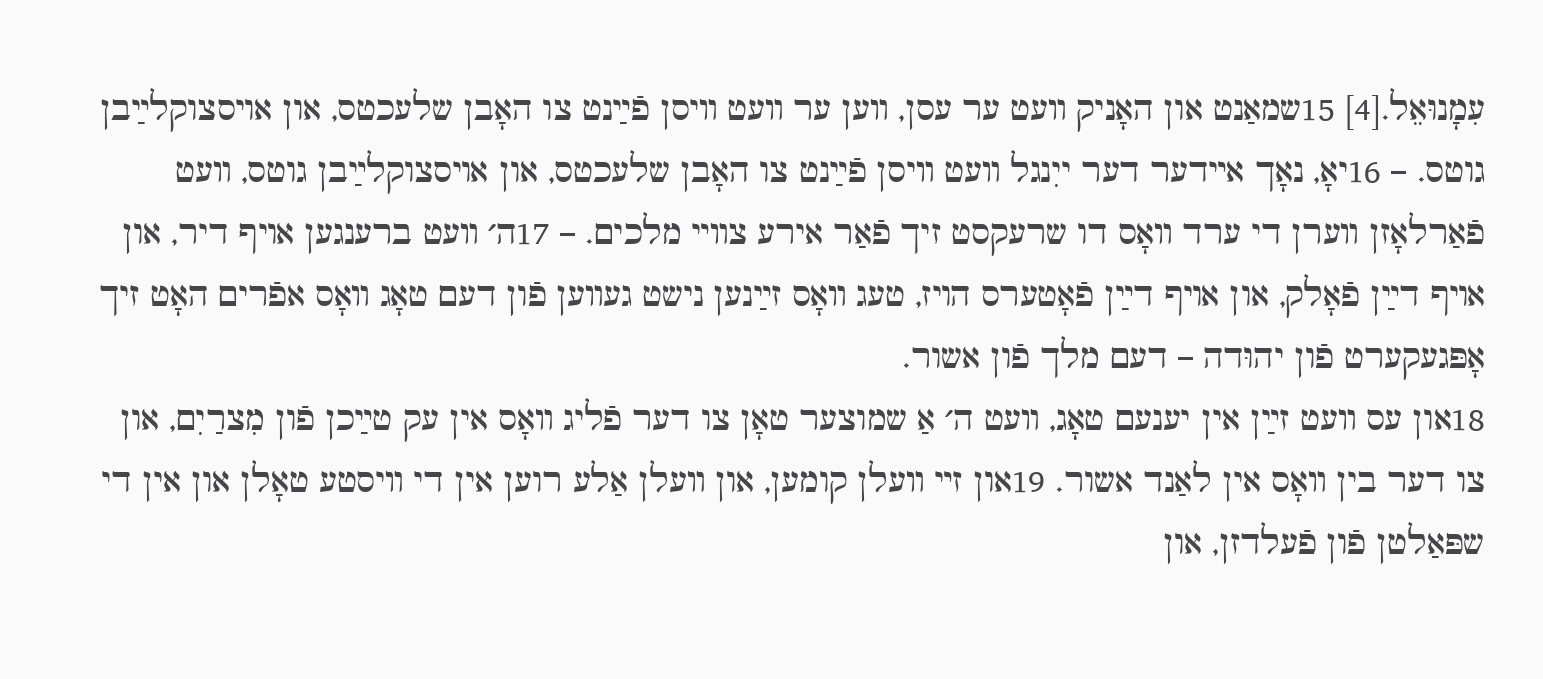עִמָנוּאֵל.[4] 15שמאַנט און האָניק װעט ער עסן, װען ער װעט װיסן פֿײַנט צו האָבן שלעכטס, און אױסצוקלײַבן גוטס. – 16יאָ, נאָך אײדער דער ייִנגל װעט װיסן פֿײַנט צו האָבן שלעכטס, און אױסצוקלײַבן גוטס, װעט פֿאַרלאָזן װערן די ערד װאָס דו שרעקסט זיך פֿאַר אירע צװײ מלכים. – 17ה׳ װעט ברענגען אױף דיר, און אױף דײַן פֿאָלק, און אױף דײַן פֿאָטערס הױז, טעג װאָס זײַנען נישט געװען פֿון דעם טאָג װאָס אפֿרים האָט זיך אָפּגעקערט פֿון יהוּדה – דעם מלך פֿון אשור.
18און עס װעט זײַן אין יענעם טאָג, װעט ה׳ אַ שמוצער טאָן צו דער פֿליג װאָס אין עק טײַכן פֿון מִצרַיִם, און צו דער בין װאָס אין לאַנד אשור. 19און זײ װעלן קומען, און װעלן אַלע רוען אין די װיסטע טאָלן און אין די שפּאַלטן פֿון פֿעלדזן, און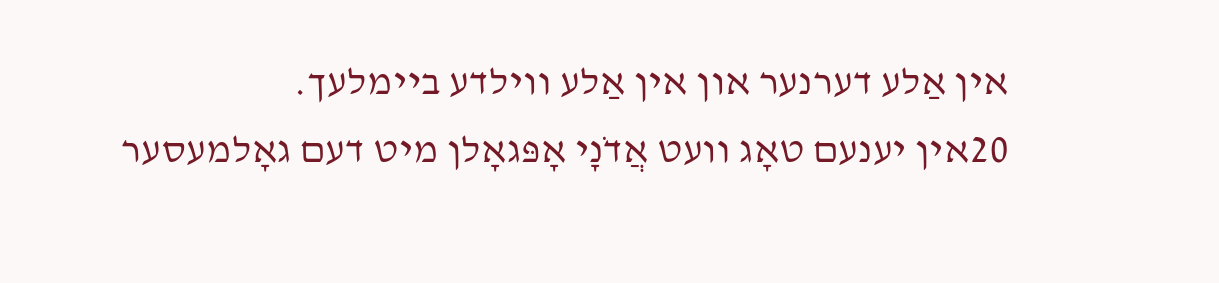אין אַלע דערנער און אין אַלע װילדע בײמלעך.
20אין יענעם טאָג װעט אֲדֹנָי אָפּגאָלן מיט דעם גאָלמעסער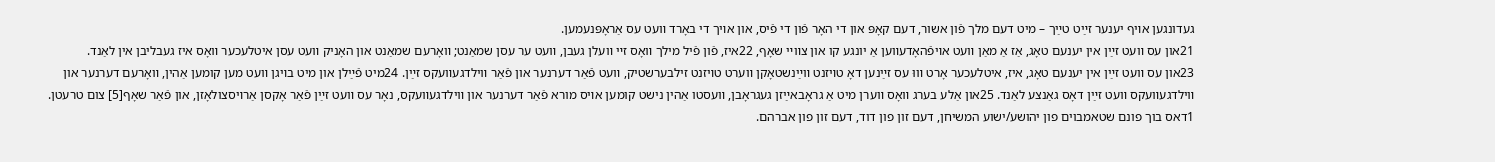געדונגען אױף יענער זײַט טײַך – מיט דעם מלך פֿון אשור, דעם קאָפּ און די האָר פֿון די פֿיס, און אױך די באָרד װעט עס אַראָפּנעמען.
21און עס װעט זײַן אין יענעם טאָג, אַז אַ מאַן װעט אױפֿהאָדעװען אַ יונגע קו און צװײ שאָף, 22איז, פֿון פֿיל מילך װאָס זײ װעלן געבן, װעט ער עסן שמאַנט; װאָרעם שמאַנט און האָניק װעט עסן איטלעכער װאָס איז געבליבן אין לאַנד.
23און עס װעט זײַן אין יענעם טאָג, איז, איטלעכער אָרט װוּ עס זײַנען דאָ טױזנט װײַנשטאָקן װערט טױזנט זילבערשטיק, װעט פֿאַר דערנער און פֿאַר װילדגעװעקס זײַן. 24מיט פֿײַלן און מיט בױגן װעט מען קומען אַהין, װאָרעם דערנער און װילדגעװעקס װעט זײַן דאָס גאַנצע לאַנד. 25און אַלע בערג װאָס װערן מיט אַ גראָבאײַזן געגראָבן, װעסטו אַהין נישט קומען אױס מורא פֿאַר דערנער און װילדגעװעקס, נאָר עס װעט זײַן פֿאַר אָקסן אַרױסצולאָזן, און פֿאַר שאָף[5] צום טרעטן.
1דאס בוך פונם שטאמבוים פון יהושע/ישוע המשיחן, דעם זון פון דוד, דעם זון פון אברהם.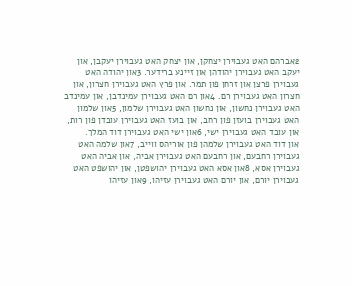2אברהם האט געבוירן יצחקן, און יצחק האט געבוירן יעקבן, און יעקב האט געבוירן יהודהן און זיינע ברידער. 3און יהודה האט געבוירן פרצן און זרחן פון תמר. און פרץ האט געבוירן חצרון, און חצרון האט געבוירן רם. 4און רם האט געבוירן עמינדבן, און עמינדב האט געבוירן נחשון, און נחשון האט געבוירן שלמון, 5און שלמון האט געבוירן בועזן פון רחב, און בועז האט געבוירן עובדן פון רות, און עובד האט געבוירן ישי, 6און ישי האט געבוירן דוד המלך.
און דוד האט געבוירן שלמהן פון אוריהס ווייב, 7און שלמה האט געבוירן רחבעם, און רחבעם האט געבוירן אביה, און אביה האט געבוירן אסא, 8און אסא האט געבוירן יהושפטן, און יהושפט האט געבוירן יורם, און יורם האט געבוירן עזיהו, 9און עזיהו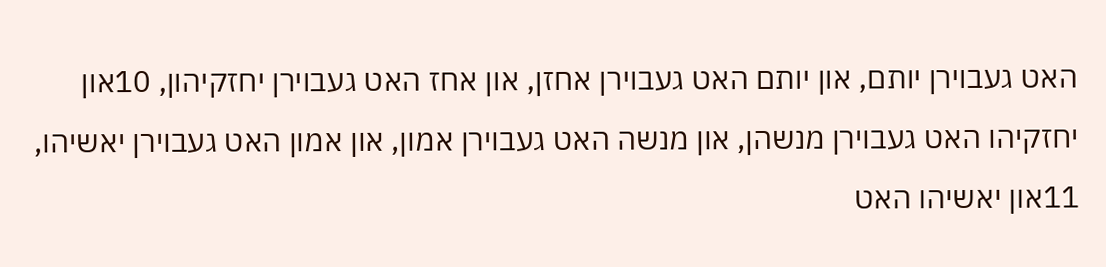האט געבוירן יותם, און יותם האט געבוירן אחזן, און אחז האט געבוירן יחזקיהון, 10און יחזקיהו האט געבוירן מנשהן, און מנשה האט געבוירן אמון, און אמון האט געבוירן יאשיהו, 11און יאשיהו האט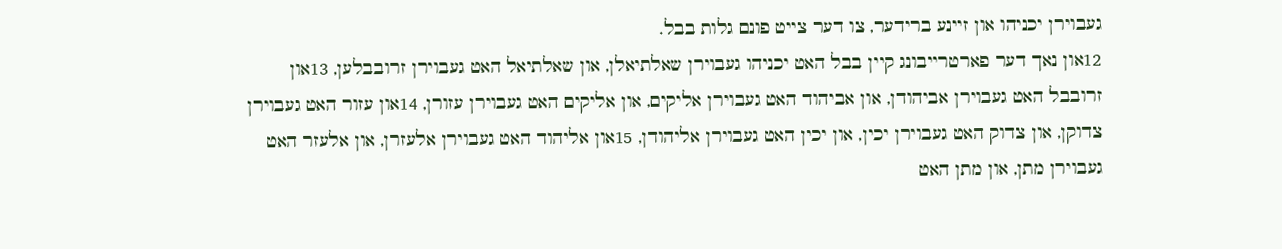געבוירן יכניהו און זיינע ברידער, צו דער צייט פונם גלות בבל.
12און נאך דער פארטרייבונג קיין בבל האט יכניהו געבוירן שאלתיאלן, און שאלתיאל האט געבוירן זרובבלען, 13און זרובבל האט געבוירן אביהודן, און אביהוד האט געבוירן אליקים, און אליקים האט געבוירן עזורן, 14און עזור האט געבוירן צדוקן, און צדוק האט געבוירן יכין, און יכין האט געבוירן אליהודן, 15און אליהוד האט געבוירן אלעזרן, און אלעזר האט געבוירן מתן, און מתן האט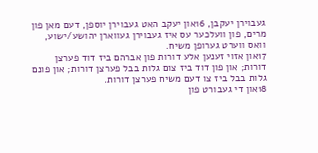געבוירן יעקבן, 16און יעקב האט געבוירן יוספן, דעם מאן פון מרים, פון וועלכער עס איז געבוירן געווארן יהושע/ישוע, וואס ווערט גערופן משיח.
17און אזוי זענען אלע דורות פון אברהם ביז דוד פערצן דורות; און פון דוד ביז צום גלות בבל פערצן דורות; און פונם גלות בבל ביז צו דעם משיח פערצן דורות.
18און די געבורט פון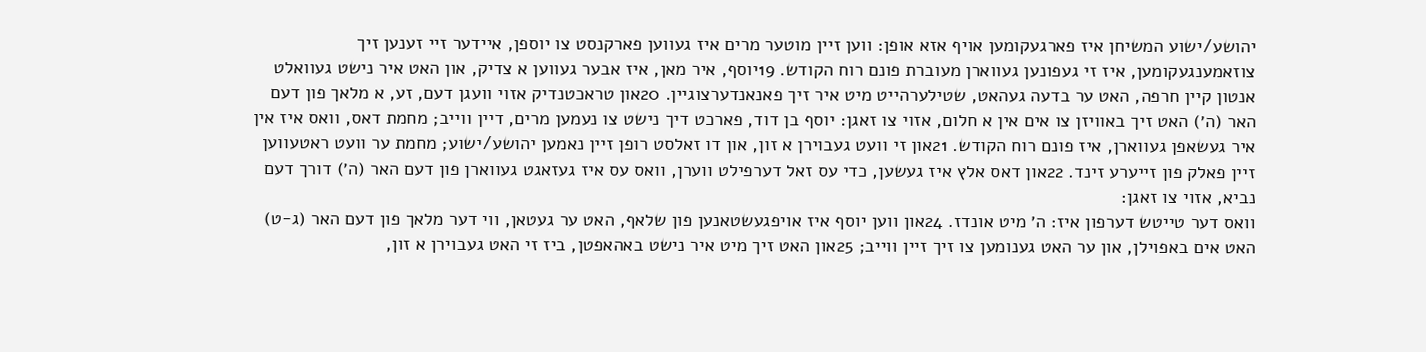יהושע/ישוע המשיחן איז פארגעקומען אויף אזא אופן: ווען זיין מוטער מרים איז געווען פארקנסט צו יוספן, איידער זיי זענען זיך צוזאמענגעקומען, איז זי געפונען געווארן מעוברת פונם רוח הקודש. 19יוסף, איר מאן, איז אבער געווען א צדיק, און האט איר נישט געוואלט אנטון קיין חרפה, האט ער בדעה געהאט, שטילערהייט מיט איר זיך פאנאנדערצוגיין. 20און טראכטנדיק אזוי וועגן דעם, זע, א מלאך פון דעם האר (ה׳) האט זיך באוויזן צו אים אין א חלום, אזוי צו זאגן: יוסף בן דוד, פארכט דיך נישט צו נעמען מרים, דיין ווייב; מחמת דאס, וואס איז אין איר געשאפן געווארן, איז פונם רוח הקודש. 21און זי וועט געבוירן א זון, און דו זאלסט רופן זיין נאמען יהושע/ישוע; מחמת ער וועט ראטעווען זיין פאלק פון זייערע זינד. 22און דאס אלץ איז געשען, כדי עס זאל דערפילט ווערן, וואס עס איז געזאגט געווארן פון דעם האר (ה׳) דורך דעם נביא, אזוי צו זאגן:
וואס דער טייטש דערפון איז: ה׳ מיט אונדז. 24און ווען יוסף איז אויפגעשטאנען פון שלאף, האט ער געטאן, ווי דער מלאך פון דעם האר (ג‑ט) האט אים באפוילן, און ער האט גענומען צו זיך זיין ווייב; 25און האט זיך מיט איר נישט באהאפטן, ביז זי האט געבוירן א זון,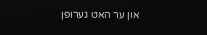און ער האט גערופן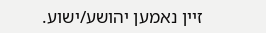זיין נאמען יהושע/ישוע.